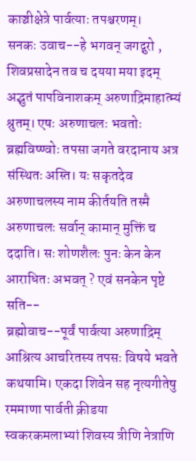काञ्चीक्षेत्रे पार्वत्याः तपश्चरणम्।
सनकः उवाच--हे भगवन् जगद्गुरो , शिवप्रसादेन तव च दयया मया इदम् अद्भुतं पापविनाशकम् अरुणाद्रिमाहात्म्यं श्रुतम्। एषः अरुणाचलः भवतोः ब्रह्मविष्ण्वोः तपसा जगते वरदानाय अत्र संस्थितः अस्ति। यः सकृतदेव अरुणाचलस्य नाम कीर्तयति तस्मै अरुणाचलः सर्वान् कामान् मुक्तिं च ददाति। सः शोणशैलः पुनः केन केन आराधितः अभवत् ? एवं सनकेन पृष्टे सति--
ब्रह्मोवाच--पूर्वं पार्वत्या अरुणाद्रिम् आश्रित्य आचरितस्य तपसः विषये भवते कथयामि। एकदा शिवेन सह नृत्यगीतेषु रममाणा पार्वती क्रीडया स्वकरकमलाभ्यां शिवस्य त्रीणि नेत्राणि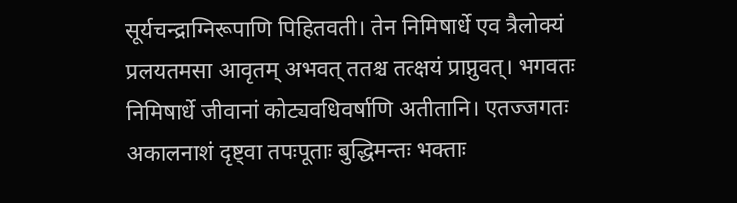सूर्यचन्द्राग्निरूपाणि पिहितवती। तेन निमिषार्धे एव त्रैलोक्यं प्रलयतमसा आवृतम् अभवत् ततश्च तत्क्षयं प्राप्नुवत्। भगवतः निमिषार्धे जीवानां कोट्यवधिवर्षाणि अतीतानि। एतज्जगतः अकालनाशं दृष्ट्वा तपःपूताः बुद्धिमन्तः भक्ताः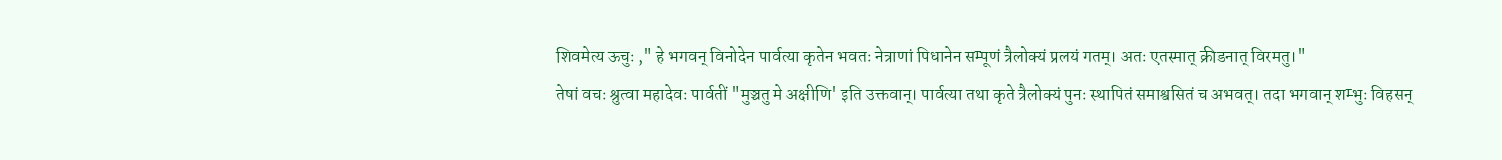शिवमेत्य ऊचुः ," हे भगवन् विनोदेन पार्वत्या कृतेन भवतः नेत्राणां पिधानेन सम्पूणं त्रैलोक्यं प्रलयं गतम्। अतः एतस्मात् क्रीडनात् विरमतु।"
तेषां वचः श्रुत्वा महादेवः पार्वतीं "मुञ्चतु मे अक्षीणि' इति उक्तवान्। पार्वत्या तथा कृते त्रैलोक्यं पुनः स्थापितं समाश्वसितं च अभवत्। तदा भगवान् शम्भुः विहसन्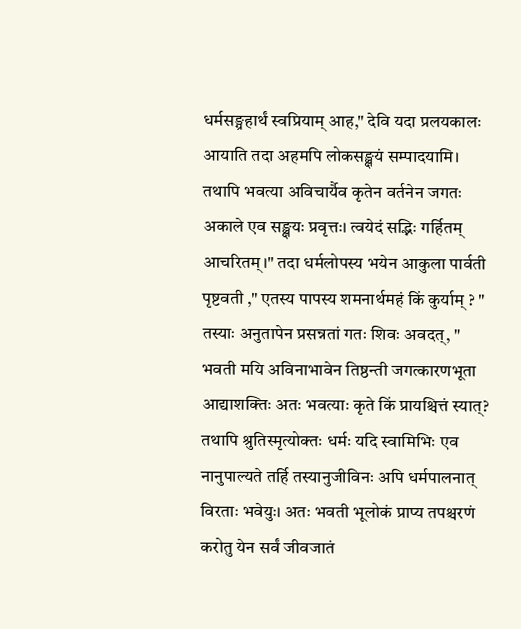धर्मसङ्ग्रहार्थं स्वप्रियाम् आह," देवि यदा प्रलयकालः आयाति तदा अहमपि लोकसङ्क्षयं सम्पादयामि। तथापि भवत्या अविचार्यैव कृतेन वर्तनेन जगतः अकाले एव सङ्क्षयः प्रवृत्तः। त्वयेदं सद्भिः गर्हितम् आचरितम्।" तदा धर्मलोपस्य भयेन आकुला पार्वती पृष्टवती ," एतस्य पापस्य शमनार्थमहं किं कुर्याम् ? "
तस्याः अनुतापेन प्रसन्नतां गतः शिवः अवदत्, " भवती मयि अविनाभावेन तिष्ठन्ती जगत्कारणभूता आद्याशक्तिः अतः भवत्याः कृते किं प्रायश्चित्तं स्यात्? तथापि श्रुतिस्मृत्योक्तः धर्मः यदि स्वामिभिः एव नानुपाल्यते तर्हि तस्यानुजीविनः अपि धर्मपालनात् विरताः भवेयुः। अतः भवती भूलोकं प्राप्य तपश्चरणं करोतु येन सर्वं जीवजातं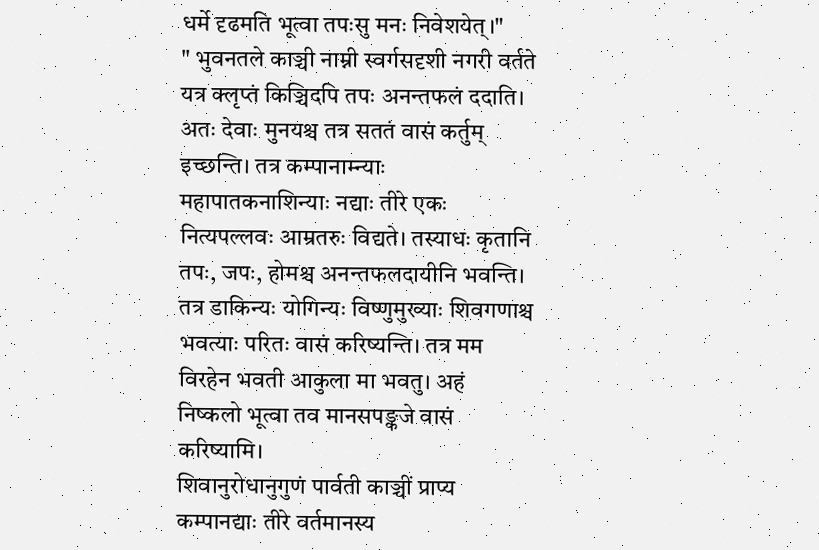धर्मे दृढमति भूत्वा तपःसु मनः निवेशयेत्।"
" भुवनतले काञ्ची नाम्नी स्वर्गसदृशी नगरी वर्तते यत्र क्लृप्तं किञ्चिदपि तपः अनन्तफलं ददाति। अतः देवाः मुनयश्च तत्र सततं वासं कर्तुम् इच्छन्ति। तत्र कम्पानाम्न्याः महापातकनाशिन्याः नद्याः तीरे एकः नित्यपल्लवः आम्रतरुः विद्यते। तस्याधः कृतानि तपः, जपः, होमश्च अनन्तफलदायीनि भवन्ति। तत्र डाकिन्यः योगिन्यः विष्णुमुख्याः शिवगणाश्च भवत्याः परितः वासं करिष्यन्ति। तत्र मम विरहेन भवती आकुला मा भवतु। अहं निष्कलो भूत्वा तव मानसपङ्कजे वासं करिष्यामि।
शिवानुरोधानुगुणं पार्वती काञ्चीं प्राप्य कम्पानद्याः तीरे वर्तमानस्य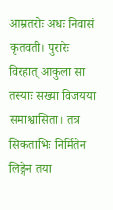आम्रतरोः अधः निवासं कृतवती। पुरारेः विरहात् आकुला सा तस्याः सख्या विजयया समाश्वासिता। तत्र सिकताभिः निर्मितेन लिङ्गेन तया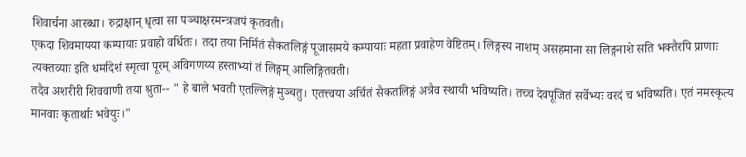शिवार्चना आरब्धा। रुद्राक्षान् धृत्वा सा पञ्चाक्षरमन्त्रजपं कृतवती।
एकदा शिवमायया कम्पायाः प्रवाहो वर्धितः। तदा तया निर्मितं सैकतलिङ्गं पूजासमये कम्पायाः महता प्रवाहेण वेष्टितम्। लिङ्गस्य नाशम् असहमाना सा लिङ्गनाशे सति भक्तैरपि प्राणाः त्यक्तव्याः इति धर्मादेशं स्मृत्वा पूरम् अविगणय्य हस्ताभ्यां तं लिङ्गम् आलिङ्गितवती।
तदैव अशरीरी शिववाणी तया श्रुता-- " हे बाले भवती एतल्लिङ्गं मुञ्चतु। एतत्त्वया अर्चितं सैकतलिङ्गं अत्रैव स्थायी भविष्यति। तच्च देवपूजितं सर्वेभ्यः वरदं च भविष्यति। एतं नमस्कृत्य मानवाः कृतार्थाः भवेयुः।"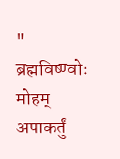" ब्रह्मविष्ण्वोः मोहम् अपाकर्तुं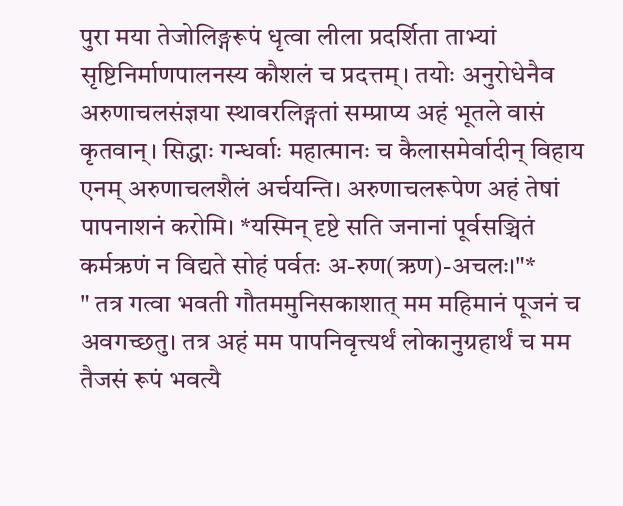पुरा मया तेजोलिङ्गरूपं धृत्वा लीला प्रदर्शिता ताभ्यां सृष्टिनिर्माणपालनस्य कौशलं च प्रदत्तम्। तयोः अनुरोधेनैव अरुणाचलसंज्ञया स्थावरलिङ्गतां सम्प्राप्य अहं भूतले वासं कृतवान्। सिद्धाः गन्धर्वाः महात्मानः च कैलासमेर्वादीन् विहाय एनम् अरुणाचलशैलं अर्चयन्ति। अरुणाचलरूपेण अहं तेषां पापनाशनं करोमि। *यस्मिन् दृष्टे सति जनानां पूर्वसञ्चितं कर्मऋणं न विद्यते सोहं पर्वतः अ-रुण(ऋण)-अचलः।"*
" तत्र गत्वा भवती गौतममुनिसकाशात् मम महिमानं पूजनं च अवगच्छतु। तत्र अहं मम पापनिवृत्त्यर्थं लोकानुग्रहार्थं च मम तैजसं रूपं भवत्यै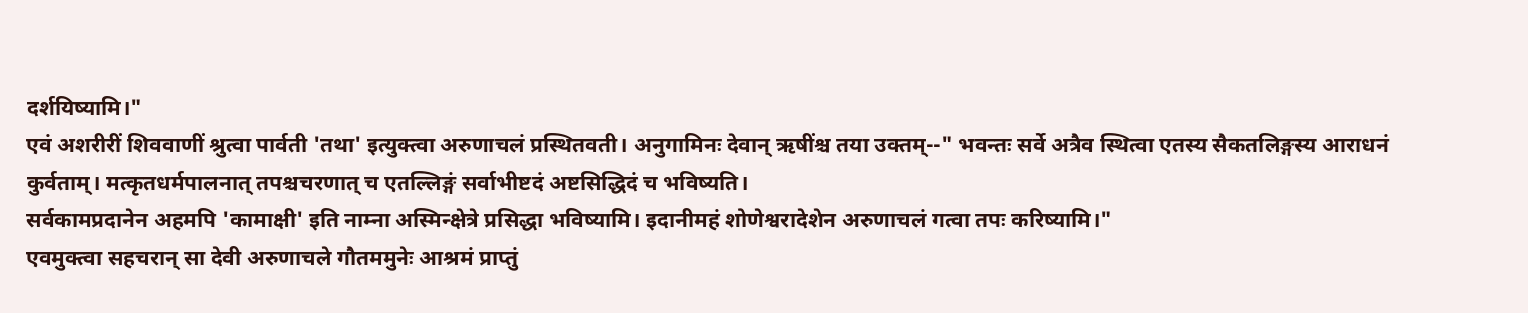दर्शयिष्यामि।"
एवं अशरीरीं शिववाणीं श्रुत्वा पार्वती 'तथा' इत्युक्त्वा अरुणाचलं प्रस्थितवती। अनुगामिनः देवान् ऋषींश्च तया उक्तम्--" भवन्तः सर्वे अत्रैव स्थित्वा एतस्य सैकतलिङ्गस्य आराधनं कुर्वताम्। मत्कृतधर्मपालनात् तपश्चचरणात् च एतल्लिङ्गं सर्वाभीष्टदं अष्टसिद्धिदं च भविष्यति।
सर्वकामप्रदानेन अहमपि 'कामाक्षी' इति नाम्ना अस्मिन्क्षेत्रे प्रसिद्धा भविष्यामि। इदानीमहं शोणेश्वरादेशेन अरुणाचलं गत्वा तपः करिष्यामि।"
एवमुक्त्वा सहचरान् सा देवी अरुणाचले गौतममुनेः आश्रमं प्राप्तुं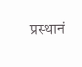प्रस्थानं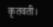कृतवती।